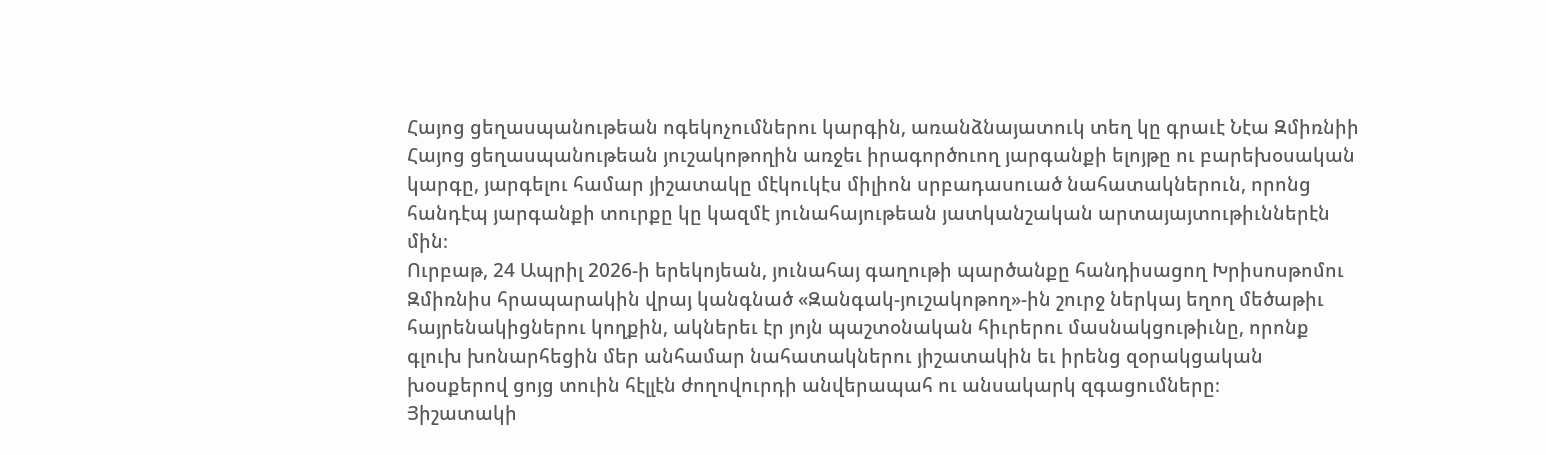Հայոց ցեղասպանութեան ոգեկոչումներու կարգին, առանձնայատուկ տեղ կը գրաւէ Նէա Զմիռնիի Հայոց ցեղասպանութեան յուշակոթողին առջեւ իրագործուող յարգանքի ելոյթը ու բարեխօսական կարգը, յարգելու համար յիշատակը մէկուկէս միլիոն սրբադասուած նահատակներուն, որոնց հանդէպ յարգանքի տուրքը կը կազմէ յունահայութեան յատկանշական արտայայտութիւններէն մին։
Ուրբաթ, 24 Ապրիլ 2026-ի երեկոյեան, յունահայ գաղութի պարծանքը հանդիսացող Խրիսոսթոմու Զմիռնիս հրապարակին վրայ կանգնած «Զանգակ-յուշակոթող»-ին շուրջ ներկայ եղող մեծաթիւ հայրենակիցներու կողքին, ակներեւ էր յոյն պաշտօնական հիւրերու մասնակցութիւնը, որոնք գլուխ խոնարհեցին մեր անհամար նահատակներու յիշատակին եւ իրենց զօրակցական խօսքերով ցոյց տուին հէլլէն ժողովուրդի անվերապահ ու անսակարկ զգացումները։
Յիշատակի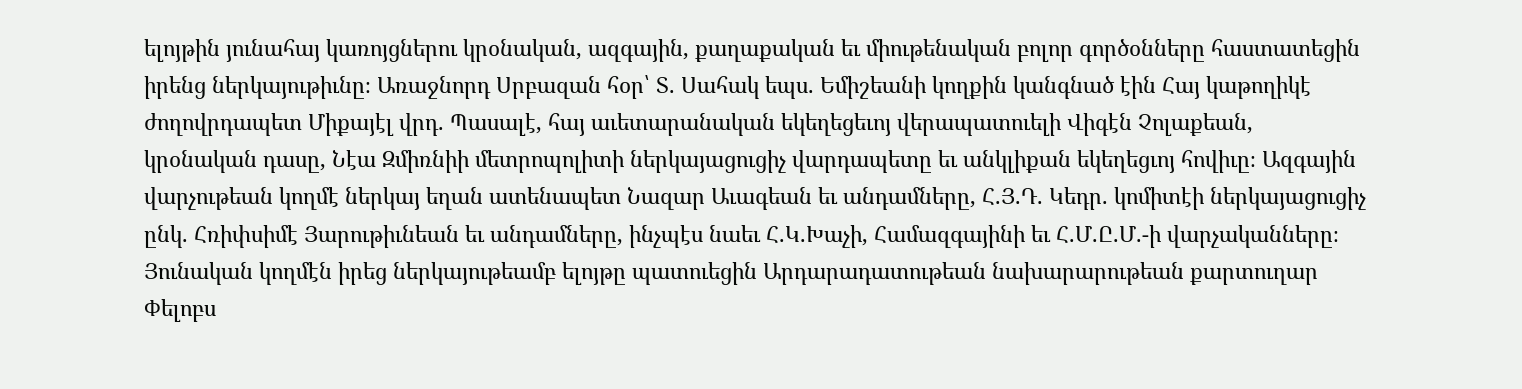ելոյթին յունահայ կառոյցներու կրօնական, ազգային, քաղաքական եւ միութենական բոլոր գործօնները հաստատեցին իրենց ներկայութիւնը։ Առաջնորդ Սրբազան հօր՝ Տ. Սահակ եպս. Եմիշեանի կողքին կանգնած էին Հայ կաթողիկէ ժողովրդապետ Միքայէլ վրդ. Պասալէ, հայ աւետարանական եկեղեցեւոյ վերապատուելի Վիգէն Չոլաքեան, կրօնական դասը, Նէա Զմիռնիի մետրոպոլիտի ներկայացուցիչ վարդապետը եւ անկլիքան եկեղեցւոյ հովիւը։ Ազգային վարչութեան կողմէ ներկայ եղան ատենապետ Նազար Աւագեան եւ անդամները, Հ.Յ.Դ. Կեդր. կոմիտէի ներկայացուցիչ ընկ. Հռիփսիմէ Յարութիւնեան եւ անդամները, ինչպէս նաեւ Հ.Կ.Խաչի, Համազգայինի եւ Հ.Մ.Ը.Մ.-ի վարչականները։
Յունական կողմէն իրեց ներկայութեամբ ելոյթը պատուեցին Արդարադատութեան նախարարութեան քարտուղար Փելոբս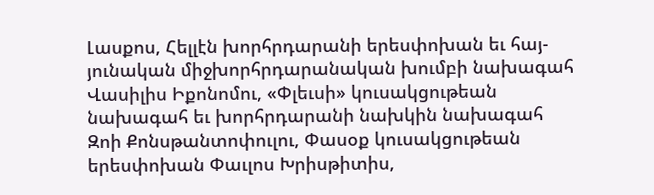Լասքոս, Հելլէն խորհրդարանի երեսփոխան եւ հայ-յունական միջխորհրդարանական խումբի նախագահ Վասիլիս Իքոնոմու, «Փլեւսի» կուսակցութեան նախագահ եւ խորհրդարանի նախկին նախագահ Զոի Քոնսթանտոփուլու, Փասօք կուսակցութեան երեսփոխան Փաւլոս Խրիսթիտիս,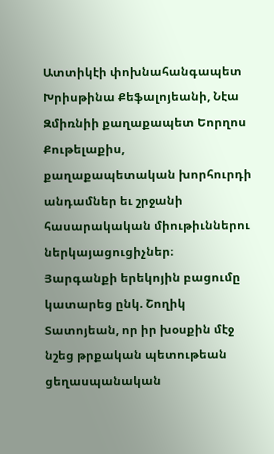Ատտիկէի փոխնահանգապետ Խրիսթինա Քեֆալոյեանի, Նէա Զմիռնիի քաղաքապետ Եորղոս Քութելաքիս, քաղաքապետական խորհուրդի անդամներ եւ շրջանի հասարակական միութիւններու ներկայացուցիչներ։
Յարգանքի երեկոյին բացումը կատարեց ընկ. Շողիկ Տատոյեան, որ իր խօսքին մէջ նշեց թրքական պետութեան ցեղասպանական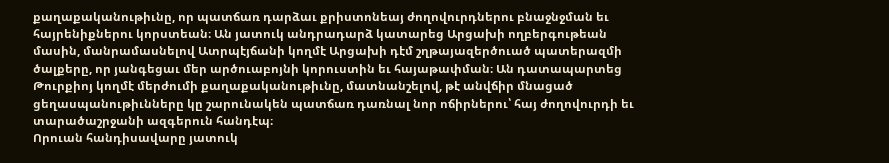քաղաքականութիւնը, որ պատճառ դարձաւ քրիստոնեայ ժողովուրդներու բնաջնջման եւ հայրենիքներու կորստեան։ Ան յատուկ անդրադարձ կատարեց Արցախի ողբերգութեան մասին, մանրամասնելով Ատրպէյճանի կողմէ Արցախի դէմ շղթայազերծուած պատերազմի ծալքերը, որ յանգեցաւ մեր արծուաբոյնի կորուստին եւ հայաթափման։ Ան դատապարտեց Թուրքիոյ կողմէ մերժումի քաղաքականութիւնը, մատնանշելով, թէ անվճիր մնացած ցեղասպանութիւնները կը շարունակեն պատճառ դառնալ նոր ոճիրներու՝ հայ ժողովուրդի եւ տարածաշրջանի ազգերուն հանդէպ։
Որուան հանդիսավարը յատուկ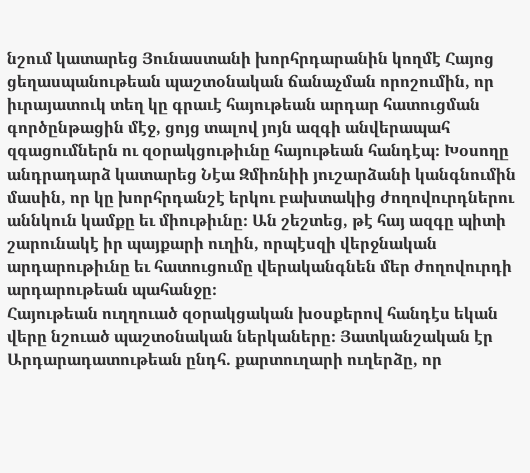նշում կատարեց Յունաստանի խորհրդարանին կողմէ Հայոց ցեղասպանութեան պաշտօնական ճանաչման որոշումին, որ իւրայատուկ տեղ կը գրաւէ հայութեան արդար հատուցման գործընթացին մէջ, ցոյց տալով յոյն ազգի անվերապահ զգացումներն ու զօրակցութիւնը հայութեան հանդէպ։ Խօսողը անդրադարձ կատարեց Նէա Զմիռնիի յուշարձանի կանգնումին մասին, որ կը խորհրդանշէ երկու բախտակից ժողովուրդներու աննկուն կամքը եւ միութիւնը։ Ան շեշտեց, թէ հայ ազգը պիտի շարունակէ իր պայքարի ուղին, որպէսզի վերջնական արդարութիւնը եւ հատուցումը վերականգնեն մեր ժողովուրդի արդարութեան պահանջը։
Հայութեան ուղղուած զօրակցական խօսքերով հանդէս եկան վերը նշուած պաշտօնական ներկաները։ Յատկանշական էր Արդարադատութեան ընդհ. քարտուղարի ուղերձը, որ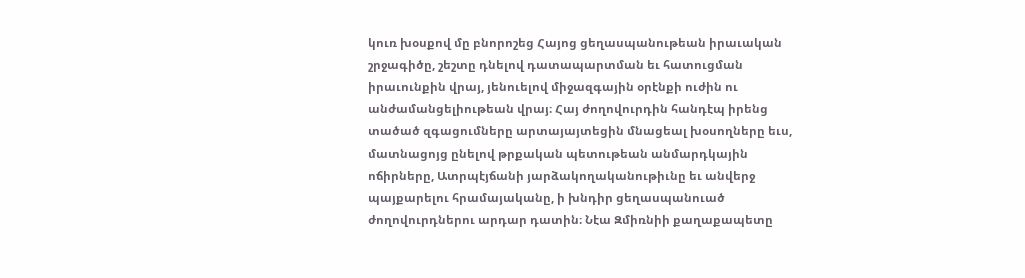կուռ խօսքով մը բնորոշեց Հայոց ցեղասպանութեան իրաւական շրջագիծը, շեշտը դնելով դատապարտման եւ հատուցման իրաւունքին վրայ, յենուելով միջազգային օրէնքի ուժին ու անժամանցելիութեան վրայ։ Հայ ժողովուրդին հանդէպ իրենց տածած զգացումները արտայայտեցին մնացեալ խօսողները եւս, մատնացոյց ընելով թրքական պետութեան անմարդկային ոճիրները, Ատրպէյճանի յարձակողականութիւնը եւ անվերջ պայքարելու հրամայականը, ի խնդիր ցեղասպանուած ժողովուրդներու արդար դատին։ Նէա Զմիռնիի քաղաքապետը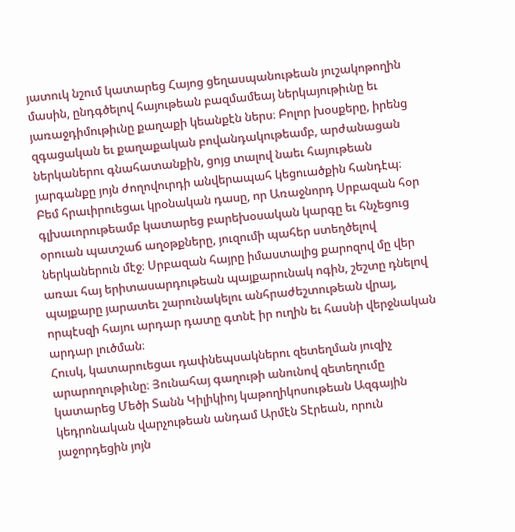յատուկ նշում կատարեց Հայոց ցեղասպանութեան յուշակոթողին մասին, ընդգծելով հայութեան բազմամեայ ներկայութիւնը եւ յառաջդիմութիւնը քաղաքի կեանքէն ներս։ Բոլոր խօսքերը, իրենց զգացական եւ քաղաքական բովանդակութեամբ, արժանացան ներկաներու գնահատանքին, ցոյց տալով նաեւ հայութեան յարգանքը յոյն ժողովուրդի անվերապահ կեցուածքին հանդէպ։
Բեմ հրաւիրուեցաւ կրօնական դասը, որ Առաջնորդ Սրբազան հօր գլխաւորութեամբ կատարեց բարեխօսական կարգը եւ հնչեցուց օրուան պատշաճ աղօթքները, յուզումի պահեր ստեղծելով ներկաներուն մէջ։ Սրբազան հայրը իմաստալից քարոզով մը վեր առաւ հայ երիտասարդութեան պայքարունակ ոգին, շեշտը դնելով պայքարը յարատեւ շարունակելու անհրաժեշտութեան վրայ, որպէսզի հայու արդար դատը գտնէ իր ուղին եւ հասնի վերջնական արդար լուծման։
Հուսկ, կատարուեցաւ դափնեպսակներու զետեղման յուզիչ արարողութիւնը։ Յունահայ գաղութի անունով զետեղումը կատարեց Մեծի Տանն Կիլիկիոյ կաթողիկոսութեան Ազգային կեդրոնական վարչութեան անդամ Արմէն Տէրեան, որուն յաջորդեցին յոյն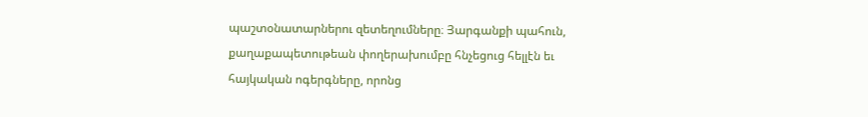պաշտօնատարներու զետեղումները։ Յարգանքի պահուն, քաղաքապետութեան փողերախումբը հնչեցուց հելլէն եւ հայկական ոգերգները, որոնց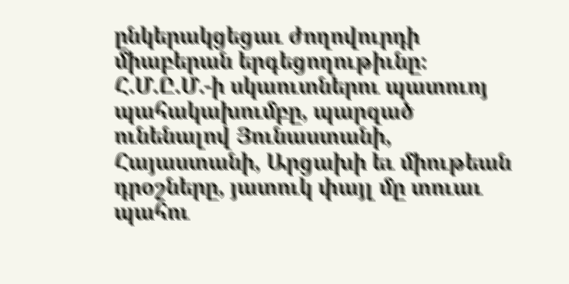ընկերակցեցաւ ժողովուրդի միաբերան երգեցողութիւնը։ Հ.Մ.Ը.Մ.-ի սկաուտներու պատուոյ պահակախումբը, պարզած ունենալով Յունաստանի, Հայաստանի, Արցախի եւ միութեան դրօշները, յատուկ փայլ մը տուաւ պահու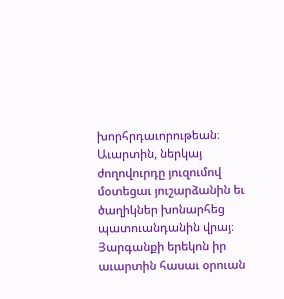խորհրդաւորութեան։
Աւարտին, ներկայ ժողովուրդը յուզումով մօտեցաւ յուշարձանին եւ ծաղիկներ խոնարհեց պատուանդանին վրայ։
Յարգանքի երեկոն իր աւարտին հասաւ օրուան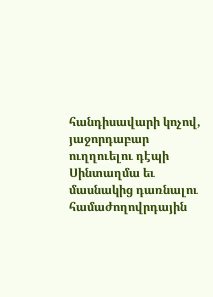հանդիսավարի կոչով, յաջորդաբար ուղղուելու դէպի Սինտաղմա եւ մասնակից դառնալու համաժողովրդային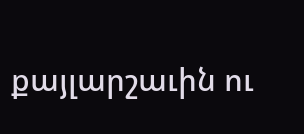քայլարշաւին ու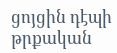ցոյցին դէպի թրքական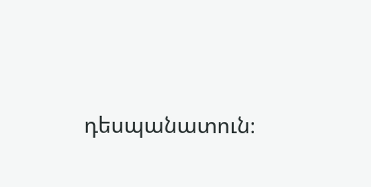դեսպանատուն։